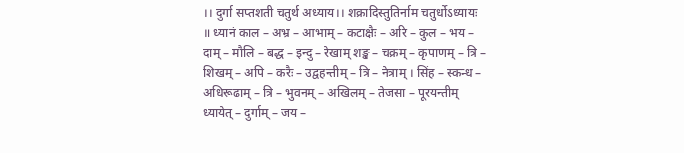।। दुर्गा सप्तशती चतुर्थ अध्याय।। शक्रादिस्तुतिर्नाम चतुर्धोऽध्यायः ॥ ध्यानं काल – अभ्र – आभाम् – कटाक्षैः – अरि – कुल – भय – दाम् – मौलि – बद्ध – इन्दु – रेखाम् शङ्ख – चक्रम् – कृपाणम् – त्रि – शिखम् – अपि – करैः – उद्वहन्तीम् – त्रि – नेत्राम् । सिंह – स्कन्ध – अधिरूढाम् – त्रि – भुवनम् – अखिलम् – तेजसा – पूरयन्तीम् ध्यायेत् – दुर्गाम् – जय –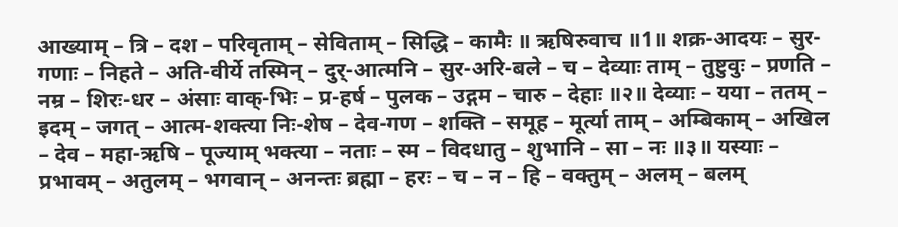आख्याम् – त्रि – दश – परिवृताम् – सेविताम् – सिद्धि – कामैः ॥ ऋषिरुवाच ॥1॥ शक्र-आदयः – सुर-गणाः – निहते – अति-वीर्ये तस्मिन् – दुर्-आत्मनि – सुर-अरि-बले – च – देव्याः ताम् – तुष्टुवुः – प्रणति – नम्र – शिरः-धर – अंसाः वाक्-भिः – प्र-हर्ष – पुलक – उद्गम – चारु – देहाः ॥२॥ देव्याः – यया – ततम् – इदम् – जगत् – आत्म-शक्त्या निः-शेष – देव-गण – शक्ति – समूह – मूर्त्या ताम् – अम्बिकाम् – अखिल – देव – महा-ऋषि – पूज्याम् भक्त्या – नताः – स्म – विदधातु – शुभानि – सा – नः ॥३॥ यस्याः – प्रभावम् – अतुलम् – भगवान् – अनन्तः ब्रह्मा – हरः – च – न – हि – वक्तुम् – अलम् – बलम्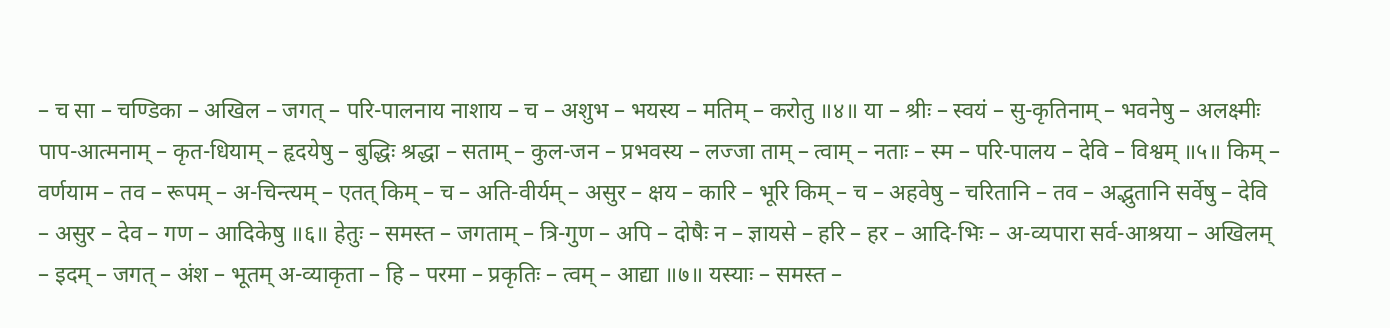– च सा – चण्डिका – अखिल – जगत् – परि-पालनाय नाशाय – च – अशुभ – भयस्य – मतिम् – करोतु ॥४॥ या – श्रीः – स्वयं – सु-कृतिनाम् – भवनेषु – अलक्ष्मीः पाप-आत्मनाम् – कृत-धियाम् – हृदयेषु – बुद्धिः श्रद्धा – सताम् – कुल-जन – प्रभवस्य – लज्जा ताम् – त्वाम् – नताः – स्म – परि-पालय – देवि – विश्वम् ॥५॥ किम् – वर्णयाम – तव – रूपम् – अ-चिन्त्यम् – एतत् किम् – च – अति-वीर्यम् – असुर – क्षय – कारि – भूरि किम् – च – अहवेषु – चरितानि – तव – अद्भुतानि सर्वेषु – देवि – असुर – देव – गण – आदिकेषु ॥६॥ हेतुः – समस्त – जगताम् – त्रि-गुण – अपि – दोषैः न – ज्ञायसे – हरि – हर – आदि-भिः – अ-व्यपारा सर्व-आश्रया – अखिलम् – इदम् – जगत् – अंश – भूतम् अ-व्याकृता – हि – परमा – प्रकृतिः – त्वम् – आद्या ॥७॥ यस्याः – समस्त –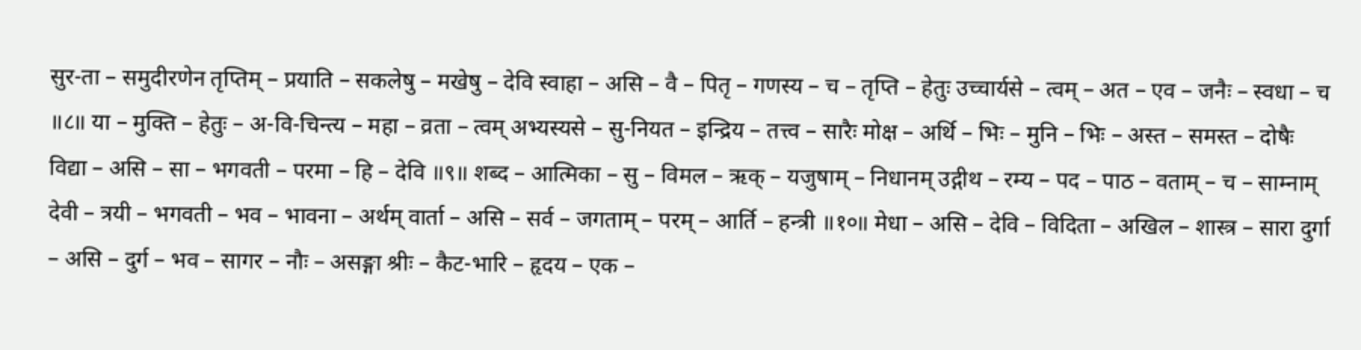सुर-ता – समुदीरणेन तृप्तिम् – प्रयाति – सकलेषु – मखेषु – देवि स्वाहा – असि – वै – पितृ – गणस्य – च – तृप्ति – हेतुः उच्चार्यसे – त्वम् – अत – एव – जनैः – स्वधा – च ॥८॥ या – मुक्ति – हेतुः – अ-वि-चिन्त्य – महा – व्रता – त्वम् अभ्यस्यसे – सु-नियत – इन्द्रिय – तत्त्व – सारैः मोक्ष – अर्थि – भिः – मुनि – भिः – अस्त – समस्त – दोषैः विद्या – असि – सा – भगवती – परमा – हि – देवि ॥९॥ शब्द – आत्मिका – सु – विमल – ऋक् – यजुषाम् – निधानम् उद्गीथ – रम्य – पद – पाठ – वताम् – च – साम्नाम् देवी – त्रयी – भगवती – भव – भावना – अर्थम् वार्ता – असि – सर्व – जगताम् – परम् – आर्ति – हन्त्री ॥१०॥ मेधा – असि – देवि – विदिता – अखिल – शास्त्र – सारा दुर्गा – असि – दुर्ग – भव – सागर – नौः – असङ्गा श्रीः – कैट-भारि – हृदय – एक –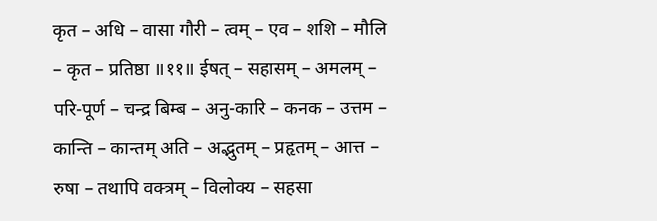कृत – अधि – वासा गौरी – त्वम् – एव – शशि – मौलि – कृत – प्रतिष्ठा ॥११॥ ईषत् – सहासम् – अमलम् – परि-पूर्ण – चन्द्र बिम्ब – अनु-कारि – कनक – उत्तम – कान्ति – कान्तम् अति – अद्भुतम् – प्रहृतम् – आत्त – रुषा – तथापि वक्त्रम् – विलोक्य – सहसा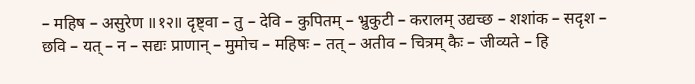– महिष – असुरेण ॥१२॥ दृष्ट्वा – तु – देवि – कुपितम् – भ्रुकुटी – करालम् उद्यच्छ – शशांक – सदृश – छवि – यत् – न – सद्यः प्राणान् – मुमोच – महिषः – तत् – अतीव – चित्रम् कैः – जीव्यते – हि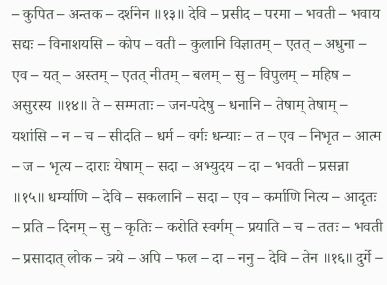– कुपित – अन्तक – दर्शनेन ॥१३॥ देवि – प्रसीद – परमा – भवती – भवाय सद्यः – विनाशयसि – कोप – वती – कुलानि विज्ञातम् – एतत् – अधुना – एव – यत् – अस्तम् – एतत् नीतम् – बलम् – सु – विपुलम् – महिष – असुरस्य ॥१४॥ ते – सम्मताः – जन-पदेषु – धनानि – तेषाम् तेषाम् – यशांसि – न – च – सीदति – धर्म – वर्गः धन्याः – त – एव – निभृत – आत्म – ज – भृत्य – दाराः येषाम् – सदा – अभ्युदय – दा – भवती – प्रसन्ना ॥१५॥ धर्म्याणि – देवि – सकलानि – सदा – एव – कर्माणि नित्य – आदृतः – प्रति – दिनम् – सु – कृतिः – करोति स्वर्गम् – प्रयाति – च – ततः – भवती – प्रसादात् लोक – त्रये – अपि – फल – दा – ननु – देवि – तेन ॥१६॥ दुर्गे –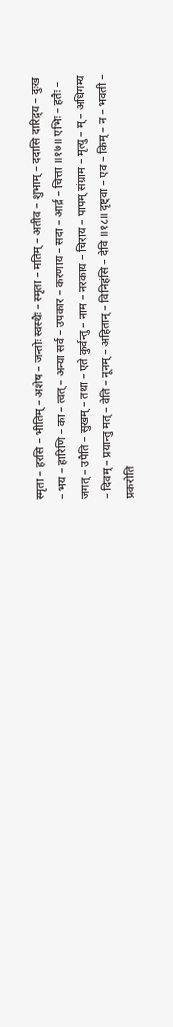स्मृता – हरसि – भीतिम् – अशेष – जन्तोः स्वस्थैः – स्मृता – मतिम् – अतीव – शुभाम् – ददासि दारिद्र्य – दुःख – भय – हारिणि – का – त्वत् – अन्या सर्व – उपकार – करणाय – सदा – आर्द्र – चित्ता ॥१७॥ एभिः – हतैः – जगत् – उपैति – सुखम् – तथा – एते कुर्वन्तु – नाम – नरकाय – चिराय – पापम् संग्राम – मृत्यु – म् – अधिगम्य – दिवम् – प्रयान्तु मत् – वेति – नूनम् – अहितान् – विनिहंसि – देवि ॥१८॥ दृष्ट्वा – एव – किम् – न – भवती – प्रकरोति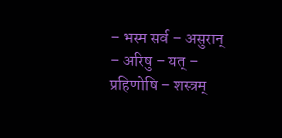– भस्म सर्व – असुरान् – अरिषु – यत् – प्रहिणोषि – शस्त्रम्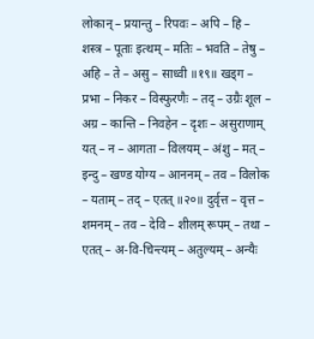लोकान् – प्रयान्तु – रिपवः – अपि – हि – शस्त्र – पूताः इत्थम् – मतिः – भवति – तेषु – अहि – ते – असु – साध्वी ॥१९॥ खड्ग – प्रभा – निकर – विस्फुरणैः – तद् – उग्रैः शूल – अग्र – कान्ति – निवहेन – दृशः – असुराणाम् यत् – न – आगता – विलयम् – अंशु – मत् – इन्दु – खण्ड योग्य – आननम् – तव – विलोक – यताम् – तद् – एतत् ॥२०॥ दुर्वृत्त – वृत्त – शमनम् – तव – देवि – शीलम् रूपम् – तथा – एतत् – अ-वि-चिन्त्यम् – अतुल्यम् – अन्यैः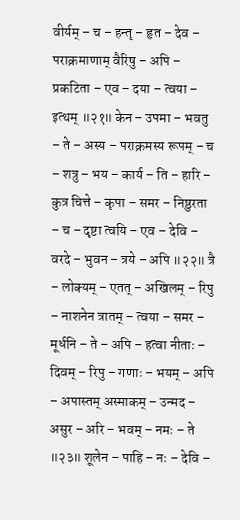वीर्यम् – च – हन्तृ – हृत – देव – पराक्रमाणाम् वैरिषु – अपि – प्रकटिता – एव – दया – त्वया – इत्थम् ॥२१॥ केन – उपमा – भवतु – ते – अस्य – पराक्रमस्य रूपम् – च – शत्रु – भय – कार्य – ति – हारि – कुत्र चित्ते – कृपा – समर – निष्ठुरता – च – दृष्टा त्वयि – एव – देवि – वरदे – भुवन – त्रये – अपि ॥२२॥ त्रै – लोक्यम् – एतत् – अखिलम् – रिपु – नाशनेन त्रातम् – त्वया – समर – मूर्धनि – ते – अपि – हत्वा नीताः – दिवम् – रिपु – गणाः – भयम् – अपि – अपास्तम् अस्माकम् – उन्मद – असुर – अरि – भवम् – नमः – ते ॥२३॥ शूलेन – पाहि – नः – देवि –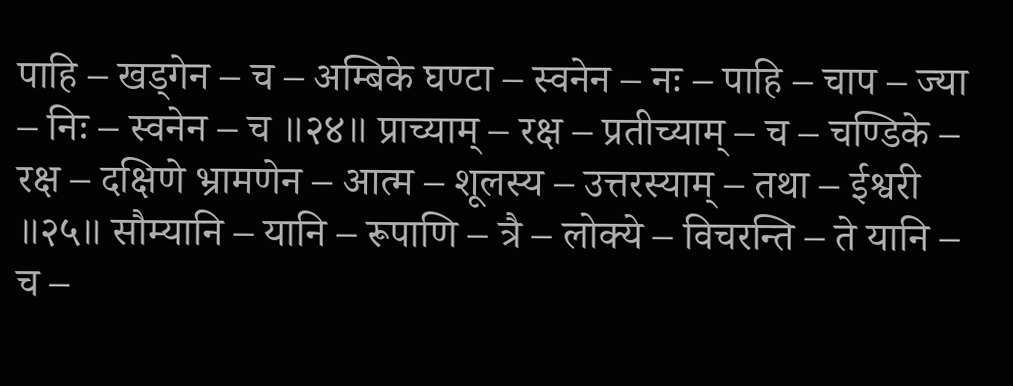पाहि – खड्गेन – च – अम्बिके घण्टा – स्वनेन – नः – पाहि – चाप – ज्या – निः – स्वनेन – च ॥२४॥ प्राच्याम् – रक्ष – प्रतीच्याम् – च – चण्डिके – रक्ष – दक्षिणे भ्रामणेन – आत्म – शूलस्य – उत्तरस्याम् – तथा – ईश्वरी ॥२५॥ सौम्यानि – यानि – रूपाणि – त्रै – लोक्ये – विचरन्ति – ते यानि – च –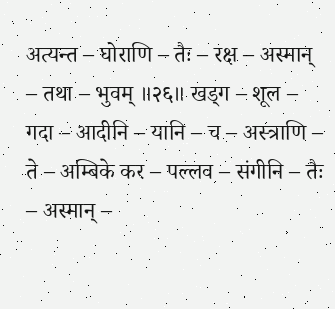अत्यन्त – घोराणि – तैः – रक्ष – अस्मान् – तथा – भुवम् ॥२६॥ खड्ग – शूल – गदा – आदीनि – यानि – च – अस्त्राणि – ते – अम्बिके कर – पल्लव – संगीनि – तैः – अस्मान् –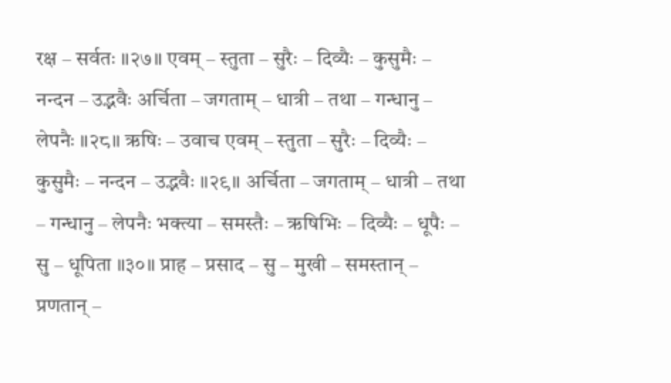रक्ष – सर्वतः ॥२७॥ एवम् – स्तुता – सुरैः – दिव्यैः – कुसुमैः – नन्दन – उद्भवैः अर्चिता – जगताम् – धात्री – तथा – गन्धानु – लेपनैः ॥२८॥ ऋषिः – उवाच एवम् – स्तुता – सुरैः – दिव्यैः – कुसुमैः – नन्दन – उद्भवैः ॥२९॥ अर्चिता – जगताम् – धात्री – तथा – गन्धानु – लेपनैः भक्त्या – समस्तैः – ऋषिभिः – दिव्यैः – धूपैः – सु – धूपिता ॥३०॥ प्राह – प्रसाद – सु – मुखी – समस्तान् – प्रणतान् –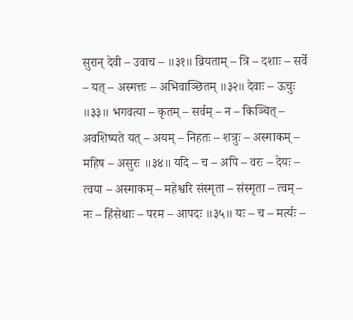सुरान् देवी – उवाच – ॥३१॥ व्रियताम् – त्रि – दशाः – सर्वे – यत् – अस्मत्तः – अभिवाञ्छितम् ॥३२॥ देवाः – ऊचुः ॥३३॥ भगवत्या – कृतम् – सर्वम् – न – किञ्चित् – अवशिष्यते यत् – अयम् – निहतः – शत्रुः – अस्माकम् – महिष – असुरः ॥३४॥ यदि – च – अपि – वरः – देयः – त्वया – अस्माकम् – महेश्वरि संस्मृता – संस्मृता – त्वम् – नः – हिंसेथाः – परम – आपदः ॥३५॥ यः – च – मर्त्यः –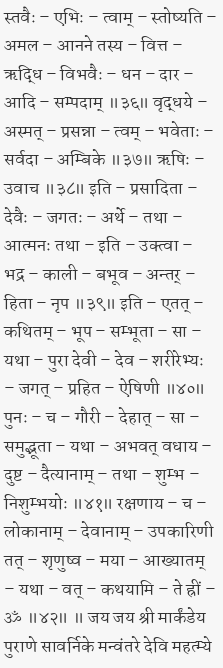स्तवैः – एभिः – त्वाम् – स्तोष्यति – अमल – आनने तस्य – वित्त – ऋद्धि – विभवैः – धन – दार – आदि – सम्पदाम् ॥३६॥ वृद्धये – अस्मत् – प्रसन्ना – त्वम् – भवेताः – सर्वदा – अम्बिके ॥३७॥ ऋषिः – उवाच ॥३८॥ इति – प्रसादिता – देवैः – जगतः – अर्थे – तथा – आत्मनः तथा – इति – उक्त्वा – भद्र – काली – बभूव – अन्तर् – हिता – नृप ॥३९॥ इति – एतत् – कथितम् – भूप – सम्भूता – सा – यथा – पुरा देवी – देव – शरीरेभ्यः – जगत् – प्रहित – ऐषिणी ॥४०॥ पुनः – च – गौरी – देहात् – सा – समुद्भूता – यथा – अभवत् वधाय – दुष्ट – दैत्यानाम् – तथा – शुम्भ – निशुम्भयोः ॥४१॥ रक्षणाय – च – लोकानाम् – देवानाम् – उपकारिणी तत् – शृणुष्व – मया – आख्यातम् – यथा – वत् – कथयामि – ते ह्रीं – ॐ ॥४२॥ ॥ जय जय श्री मार्कंडेय पुराणे सावर्निके मन्वंतरे देवि महत्म्ये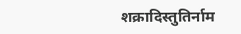शक्रादिस्तुतिर्नाम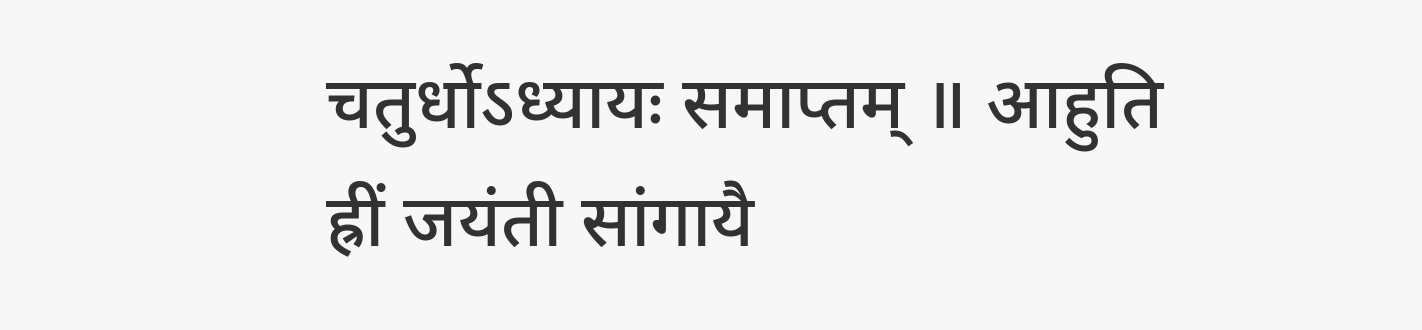चतुर्धोऽध्यायः समाप्तम् ॥ आहुति ह्रीं जयंती सांगायै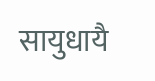सायुधायै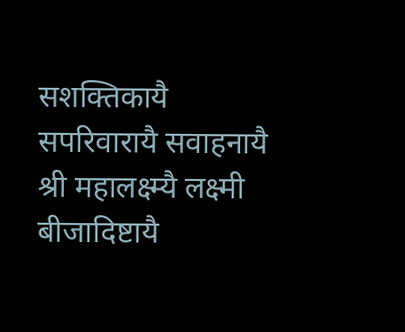सशक्तिकायै सपरिवारायै सवाहनायै श्री महालक्ष्म्यै लक्ष्मी बीजादिष्टायै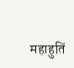महाहुतिं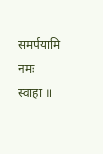समर्पयामि नमः स्वाहा ॥